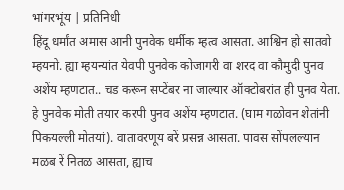भांगरभूंय | प्रतिनिधी
हिंदू धर्मांत अमास आनी पुनवेक धर्मीक म्हत्व आसता. आश्विन हो सातवो म्हयनो. ह्या म्हयन्यांत येवपी पुनवेक कोजागरी वा शरद वा कौमुदी पुनव अशेंय म्हणटात.. चड करून सप्टेंबर ना जाल्यार ऑक्टोबरांत ही पुनव येता. हे पुनवेक मोती तयार करपी पुनव अशेंय म्हणटात. (घाम गळोवन शेतांनी पिकयल्ली मोतयां). वातावरणूय बरें प्रसन्न आसता. पावस सोंपलल्यान मळब रें नितळ आसता, ह्याच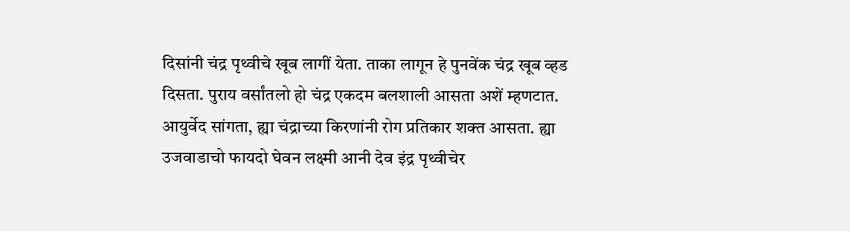दिसांनी चंद्र पृथ्वीचे खूब लागीं येता. ताका लागून हे पुनवेंक चंद्र खूब व्हड दिसता. पुराय वर्सांतलो हो चंद्र एकदम बलशाली आसता अशें म्हणटात. आयुर्वेद सांगता, ह्या चंद्राच्या किरणांनी रोग प्रतिकार शक्त आसता. ह्या उजवाडाचो फायदो घेवन लक्ष्मी आनी देव इंद्र पृथ्वीचेर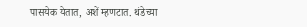पासयेक येतात, अशें म्हणटात. थंडेच्या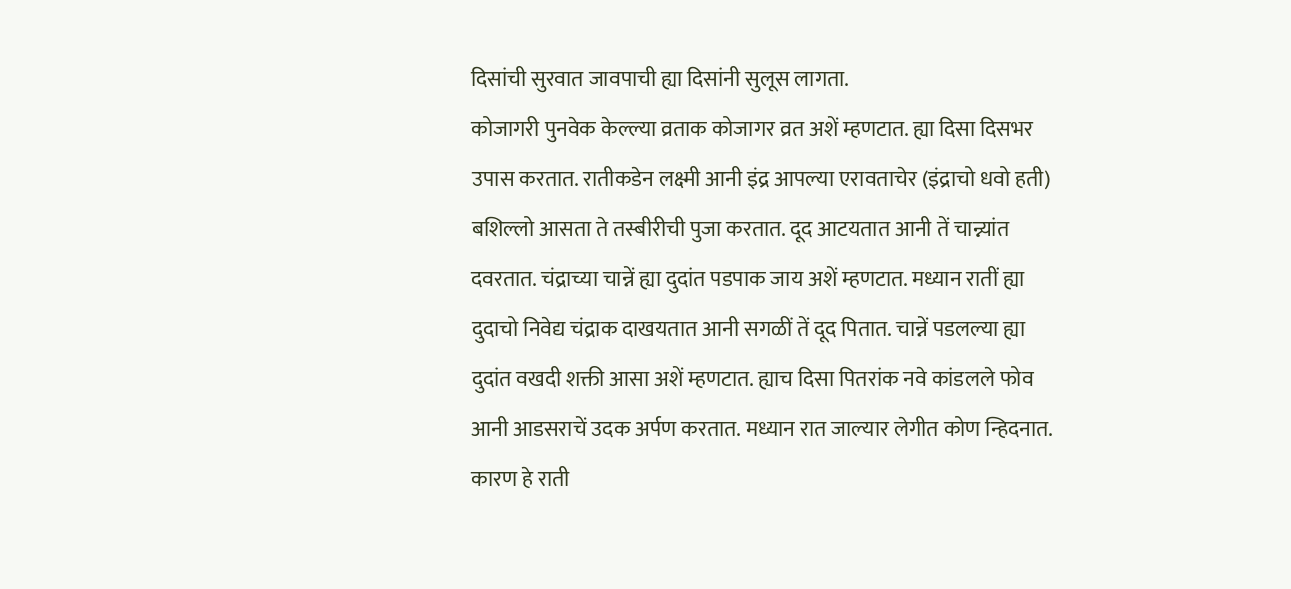दिसांची सुरवात जावपाची ह्या दिसांनी सुलूस लागता.
कोजागरी पुनवेक केल्ल्या व्रताक कोजागर व्रत अशें म्हणटात. ह्या दिसा दिसभर उपास करतात. रातीकडेन लक्ष्मी आनी इंद्र आपल्या एरावताचेर (इंद्राचो धवो हती) बशिल्लो आसता ते तस्बीरीची पुजा करतात. दूद आटयतात आनी तें चान्न्यांत दवरतात. चंद्राच्या चान्नें ह्या दुदांत पडपाक जाय अशें म्हणटात. मध्यान रातीं ह्या दुदाचो निवेद्य चंद्राक दाखयतात आनी सगळीं तें दूद पितात. चान्नें पडलल्या ह्या दुदांत वखदी शक्ती आसा अशें म्हणटात. ह्याच दिसा पितरांक नवे कांडलले फोव आनी आडसराचें उदक अर्पण करतात. मध्यान रात जाल्यार लेगीत कोण न्हिदनात. कारण हे राती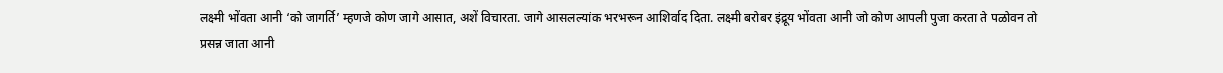लक्ष्मी भोंवता आनी ‘को जागर्ति’ म्हणजे कोण जागे आसात, अशें विचारता. जागे आसलल्यांक भरभरून आशिर्वाद दिता. लक्ष्मी बरोबर इंद्रूय भोंवता आनी जो कोण आपली पुजा करता ते पळोवन तो प्रसन्न जाता आनी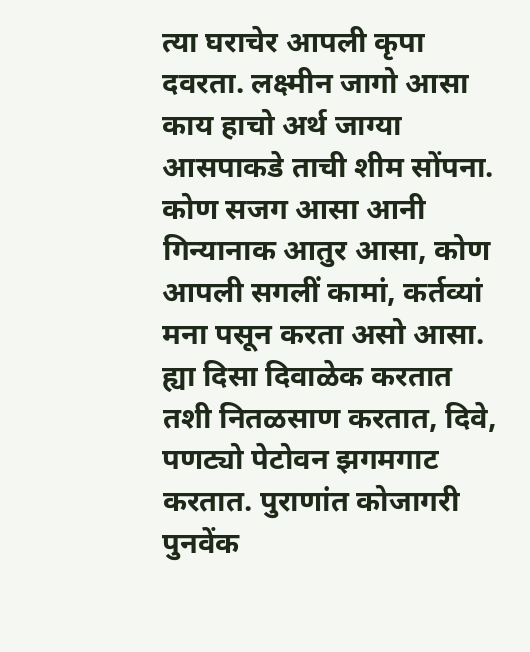त्या घराचेर आपली कृपा दवरता. लक्ष्मीन जागो आसा काय हाचो अर्थ जाग्या आसपाकडे ताची शीम सोंपना. कोण सजग आसा आनी गिन्यानाक आतुर आसा, कोण आपली सगलीं कामां, कर्तव्यां मना पसून करता असो आसा. ह्या दिसा दिवाळेक करतात तशी नितळसाण करतात, दिवे, पणट्यो पेटोवन झगमगाट करतात. पुराणांत कोजागरी पुनवेंक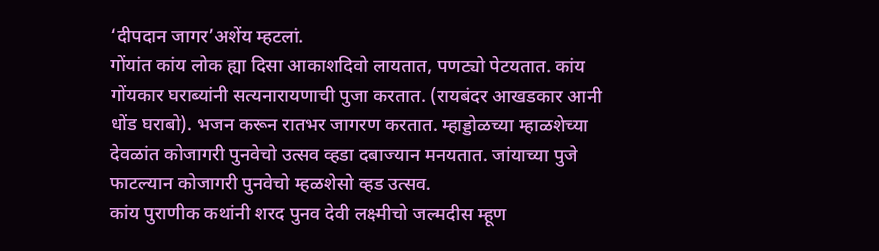‘दीपदान जागर’अशेंय म्हटलां.
गोंयांत कांय लोक ह्या दिसा आकाशदिवो लायतात, पणट्यो पेटयतात. कांय गोंयकार घराब्यांनी सत्यनारायणाची पुजा करतात. (रायबंदर आखडकार आनी धोंड घराबो). भजन करून रातभर जागरण करतात. म्हाड्डोळच्या म्हाळशेच्या देवळांत कोजागरी पुनवेचो उत्सव व्हडा दबाज्यान मनयतात. जांयाच्या पुजे फाटल्यान कोजागरी पुनवेचो म्हळशेसो व्हड उत्सव.
कांय पुराणीक कथांनी शरद पुनव देवी लक्ष्मीचो जल्मदीस म्हूण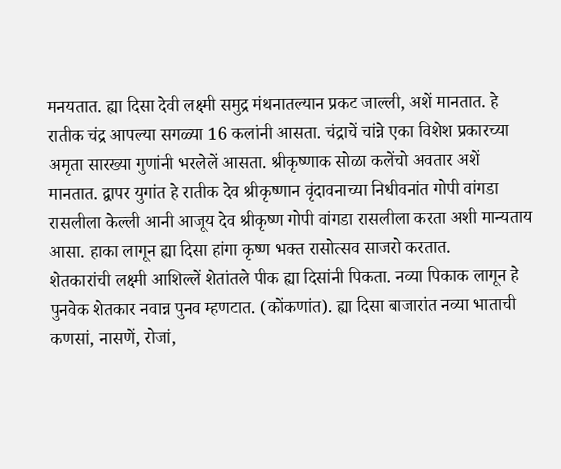मनयतात. ह्या दिसा देवी लक्ष्मी समुद्र मंथनातल्यान प्रकट जाल्ली, अशें मानतात. हे रातीक चंद्र आपल्या सगळ्या 16 कलांनी आसता. चंद्राचें चांन्ने एका विशेश प्रकारच्या अमृता सारख्या गुणांनी भरलेलें आसता. श्रीकृष्णाक सोळा कलेंचो अवतार अशें मानतात. द्वापर युगांत हे रातीक देव श्रीकृष्णान वृंदावनाच्या निधीवनांत गोपी वांगडा रासलीला केल्ली आनी आजूय देव श्रीकृष्ण गोपी वांगडा रासलीला करता अशी मान्यताय आसा. हाका लागून ह्या दिसा हांगा कृष्ण भक्त रासोत्सव साजरो करतात.
शेतकारांची लक्ष्मी आशिल्लें शेतांतले पीक ह्या दिसांनी पिकता. नव्या पिकाक लागून हे पुनवेक शेतकार नवान्न पुनव म्हणटात. (कोंकणांत). ह्या दिसा बाजारांत नव्या भाताची कणसां, नासणें, रोजां,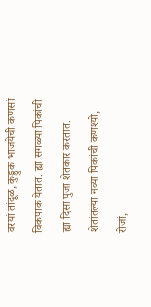वरयां तांदूळ, कुड्डुक भाजयेची कणसां विकपाक येतात. ह्या सगळ्या पिकांची ह्या दिसा पुजा शेतकार करतात. शेतांतल्या नव्या पिकांची कणश्यो, रोजां,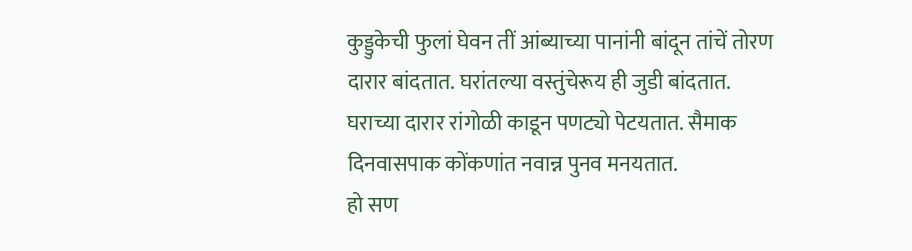कुड्डुकेची फुलां घेवन तीं आंब्याच्या पानांनी बांदून तांचें तोरण दारार बांदतात. घरांतल्या वस्तुंचेरूय ही जुडी बांदतात. घराच्या दारार रांगोळी काडून पणट्यो पेटयतात. सैमाक दिनवासपाक कोंकणांत नवान्न पुनव मनयतात.
हो सण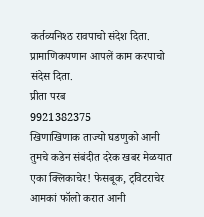कर्तव्यनिश्ठ रावपाचो संदेश दिता. प्रामाणिकपणान आपलें काम करपाचो संदेस दिता.
प्रीता परब
9921382375
खिणाखिणाक ताज्यो घडणुको आनी तुमचे कडेन संबंदीत दरेक खबर मेळयात एका क्लिकाचेर! फेसबूक, ट्विटराचेर आमकां फॉलो करात आनी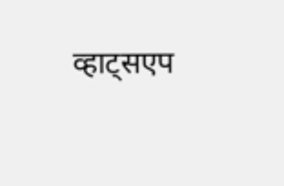व्हाट्सएप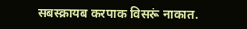सबस्क्रायब करपाक विसरूं नाकात.